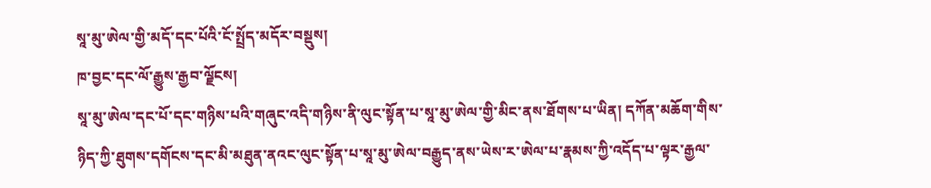སཱ་མུ་ཨེལ་གྱི་མདོ་དང་པོའི་ངོ་སྤྲོད་མདོར་བསྡུས།
ཁ་བྱང་དང་ལོ་རྒྱུས་རྒྱབ་ལྗོངས།
སཱ་མུ་ཨེལ་དང་པོ་དང་གཉིས་པའི་གཞུང་འདི་གཉིས་ནི་ལུང་སྟོན་པ་སཱ་མུ་ཨེལ་གྱི་མིང་ནས་ཐོགས་པ་ཡིན། དཀོན་མཆོག་གིས་ཉིད་ཀྱི་ཐུགས་དགོངས་དང་མི་མཐུན་ནའང་ལུང་སྟོན་པ་སཱ་མུ་ཨེལ་བརྒྱུད་ནས་ཡེས་ར་ཨེལ་པ་རྣམས་ཀྱི་འདོད་པ་ལྟར་རྒྱལ་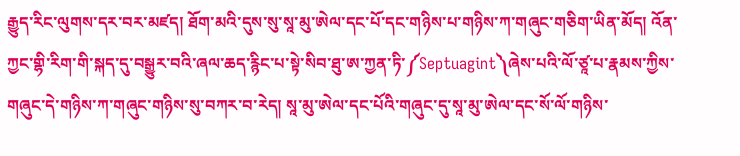རྒྱུད་རིང་ལུགས་དར་བར་མཛད། ཐོག་མའི་དུས་སུ་སཱ་མུ་ཨེལ་དང་པོ་དང་གཉིས་པ་གཉིས་ཀ་གཞུང་གཅིག་ཡིན་མོད། འོན་ཀྱང་གྷི་རིག་གི་སྐད་དུ་བསྒྱུར་བའི་ཞལ་ཆད་རྙིང་པ་སྟེ་སིབ་ཐུ་ཨ་ཀྱན་ཏི་༼Septuagint༽ཞེས་པའི་ལོ་ཙཱ་པ་རྣམས་ཀྱིས་གཞུང་དེ་གཉིས་ཀ་གཞུང་གཉིས་སུ་བཀར་བ་རེད། སཱ་མུ་ཨེལ་དང་པོའི་གཞུང་དུ་སཱ་མུ་ཨེལ་དང་སོ་ལོ་གཉིས་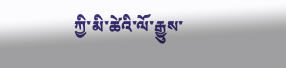ཀྱི་མི་ཚེའི་ལོ་རྒྱུས་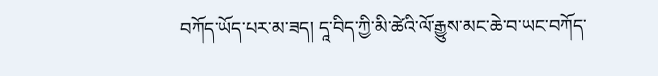བཀོད་ཡོད་པར་མ་ཟད། དཱ་བིད་ཀྱི་མི་ཚེའི་ལོ་རྒྱུས་མང་ཆེ་བ་ཡང་བཀོད་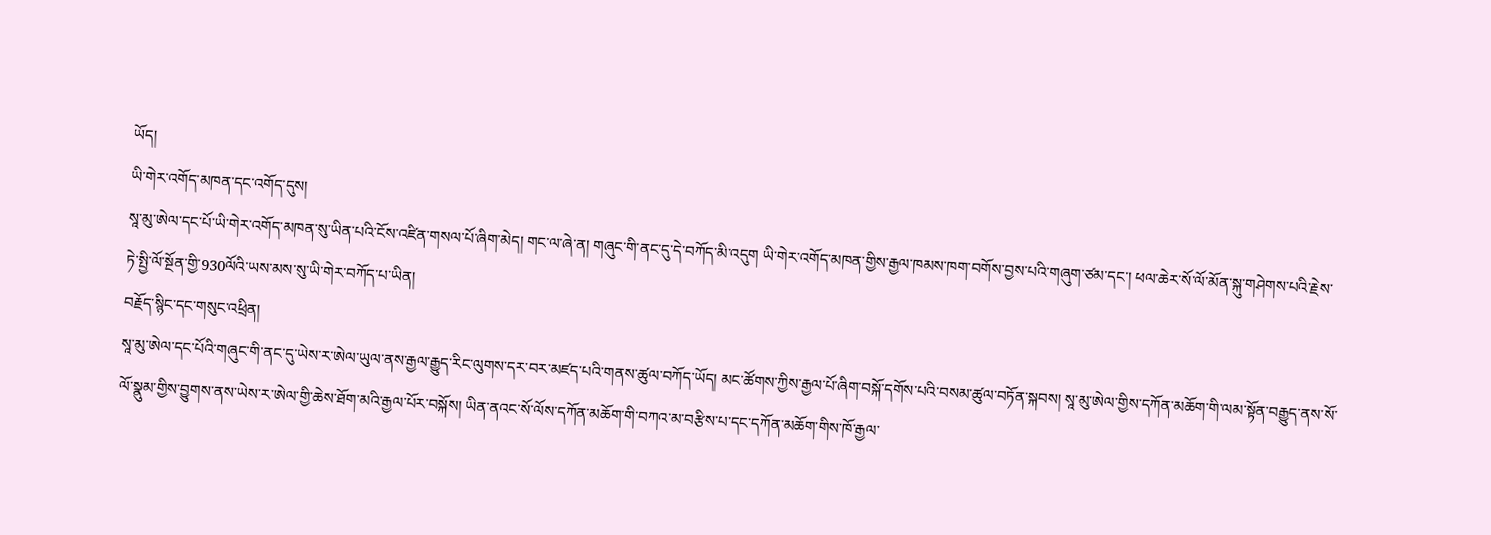ཡོད།
ཡི་གེར་འགོད་མཁན་དང་འགོད་དུས།
སཱ་མུ་ཨེལ་དང་པོ་ཡི་གེར་འགོད་མཁན་སུ་ཡིན་པའི་ངོས་འཛིན་གསལ་པོ་ཞིག་མེད། གང་ལ་ཞེ་ན། གཞུང་གི་ནང་དུ་དེ་བཀོད་མི་འདུག ཡི་གེར་འགོད་མཁན་གྱིས་རྒྱལ་ཁམས་ཁག་བགོས་བྱས་པའི་གཞུག་ཙམ་དང་། ཕལ་ཆེར་སོ་ལོ་མོན་སྐུ་གཤེགས་པའི་རྗེས་ཏེ་སྤྱི་ལོ་སྔོན་གྱི་930ལོའི་ཡས་མས་སུ་ཡི་གེར་བཀོད་པ་ཡིན།
བརྗོད་སྙིང་དང་གསུང་འཕྲིན།
སཱ་མུ་ཨེལ་དང་པོའི་གཞུང་གི་ནང་དུ་ཡེས་ར་ཨེལ་ཡུལ་ནས་རྒྱལ་རྒྱུད་རིང་ལུགས་དར་བར་མཛད་པའི་གནས་ཚུལ་བཀོད་ཡོད། མང་ཚོགས་ཀྱིས་རྒྱལ་པོ་ཞིག་བསྐོ་དགོས་པའི་བསམ་ཚུལ་བཏོན་སྐབས། སཱ་མུ་ཨེལ་གྱིས་དཀོན་མཆོག་གི་ལམ་སྟོན་བརྒྱུད་ནས་སོ་ལོ་སྣུམ་གྱིས་བྱུགས་ནས་ཡེས་ར་ཨེལ་གྱི་ཆེས་ཐོག་མའི་རྒྱལ་པོར་བསྐོས། ཡིན་ནའང་སོ་ལོས་དཀོན་མཆོག་གི་བཀའ་མ་བརྩིས་པ་དང་དཀོན་མཆོག་གིས་ཁོ་རྒྱལ་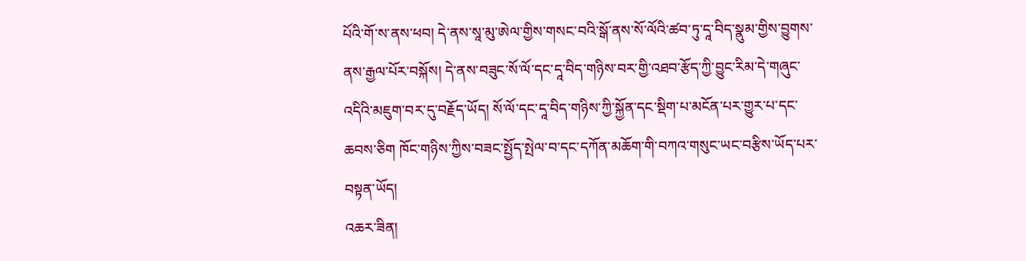པོའི་གོ་ས་ནས་ཕབ། དེ་ནས་སཱ་མུ་ཨེལ་གྱིས་གསང་བའི་སྒོ་ནས་སོ་ལོའི་ཚབ་ཏུ་དཱ་བིད་སྣུམ་གྱིས་བྱུགས་ནས་རྒྱལ་པོར་བསྐོས། དེ་ནས་བཟུང་སོ་ལོ་དང་དཱ་བིད་གཉིས་བར་གྱི་འཐབ་རྩོད་ཀྱི་བྱུང་རིམ་དེ་གཞུང་འདིའི་མཇུག་བར་དུ་བརྗོད་ཡོད། སོ་ལོ་དང་དཱ་བིད་གཉིས་ཀྱི་སྐྱོན་དང་སྡིག་པ་མངོན་པར་གྱུར་པ་དང་ཆབས་ཅིག ཁོང་གཉིས་ཀྱིས་བཟང་སྤྱོད་སྤེལ་བ་དང་དཀོན་མཆོག་གི་བཀའ་གསུང་ཡང་བརྩིས་ཡོད་པར་བསྟན་ཡོད།
འཆར་ཟིན།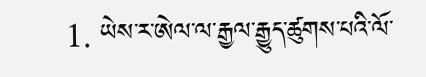1. ཡེས་ར་ཨེལ་ལ་རྒྱལ་རྒྱུད་ཚུགས་པའི་ལོ་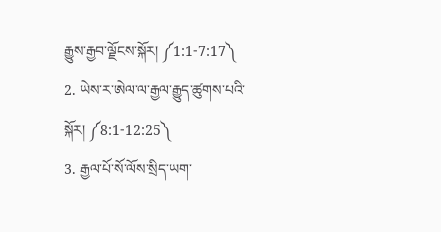རྒྱུས་རྒྱབ་ལྗོངས་སྐོར། ༼1:1-7:17༽
2. ཡེས་ར་ཨེལ་ལ་རྒྱལ་རྒྱུད་ཚུགས་པའི་སྐོར། ༼8:1-12:25༽
3. རྒྱལ་པོ་སོ་ལོས་སྲིད་ཡག་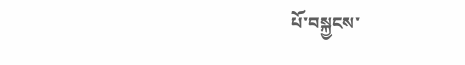པོ་བསྐྱངས་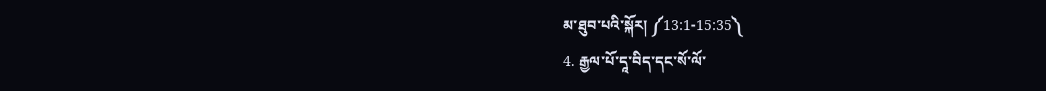མ་ཐུབ་པའི་སྐོར། ༼13:1-15:35༽
4. རྒྱལ་པོ་དཱ་བིད་དང་སོ་ལོ་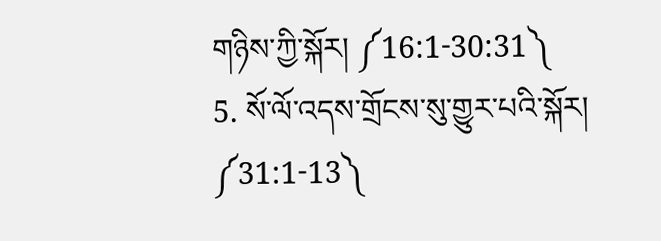གཉིས་ཀྱི་སྐོར། ༼16:1-30:31༽
5. སོ་ལོ་འདས་གྲོངས་སུ་གྱུར་པའི་སྐོར། ༼31:1-13༽